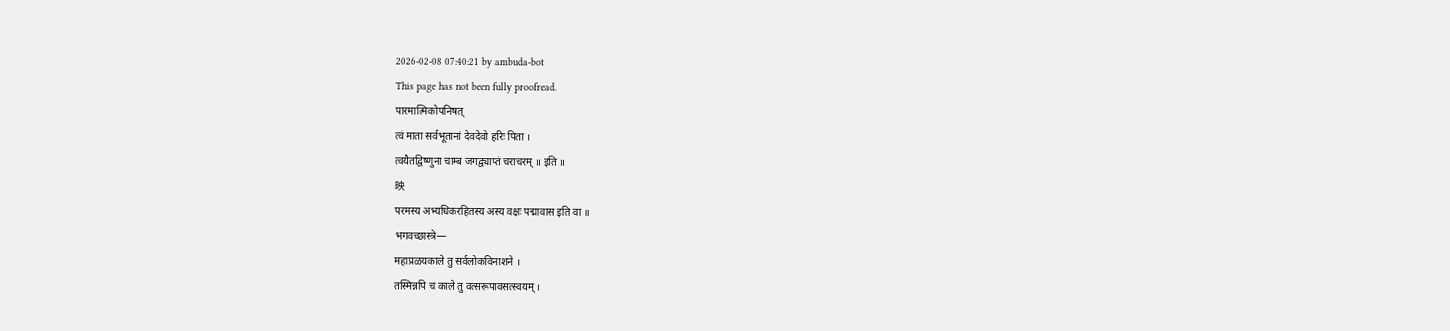2026-02-08 07:40:21 by ambuda-bot
This page has not been fully proofread.
पारमात्मिकोपनिषत्
त्वं माता सर्वभूतानां देवदेवो हरिः पिता ।
त्वयैतद्विष्णुना चाम्ब जगद्व्याप्तं चराचरम् ॥ इति ॥
映
परमस्य अभ्यधिकरहितस्य अस्य वक्षः पद्मावास इति वा ॥
भगवच्छास्त्रे—
महाप्रळयकाले तु सर्वलोकविनाशने ।
तस्मिन्नपि च काले तु वत्सरूपावसत्स्वयम् ।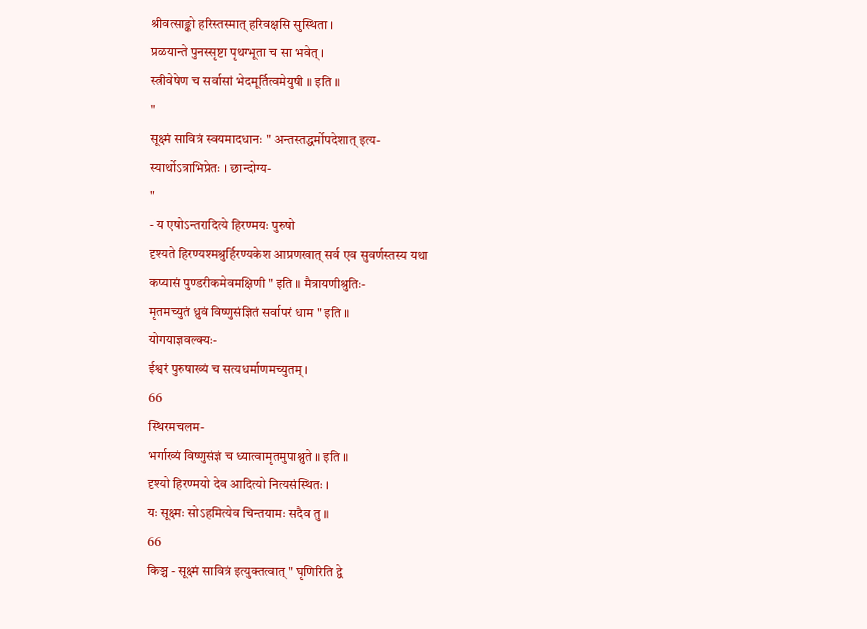श्रीवत्साङ्को हरिस्तस्मात् हरिवक्षसि सुस्थिता ।
प्रळयान्ते पुनस्सृष्टा पृथग्भूता च सा भवेत् ।
स्त्रीवेषेण च सर्वासां भेदमूर्तित्वमेयुषी ॥ इति ॥
"
सूक्ष्मं सावित्रं स्वयमादधानः " अन्तस्तद्धर्मोपदेशात् इत्य-
स्यार्थोऽत्राभिप्रेतः । छान्दोग्य-
"
- य एषोऽन्तरादित्ये हिरण्मयः पुरुषो
दृश्यते हिरण्यश्मश्रुर्हिरण्यकेश आप्रणखात् सर्व एव सुवर्णस्तस्य यथा
कप्यासं पुण्डरीकमेवमक्षिणी " इति ॥ मैत्रायणीश्रुतिः-
मृतमच्युतं ध्रुवं विष्णुसंज्ञितं सर्वापरं धाम " इति ॥
योगयाज्ञवल्क्यः-
ईश्वरं पुरुषाख्यं च सत्यधर्माणमच्युतम् ।
66
स्थिरमचलम-
भर्गाख्यं विष्णुसंज्ञं च ध्यात्वामृतमुपाश्नुते ॥ इति ॥
दृश्यो हिरण्मयो देव आदित्यो नित्यसंस्थितः ।
यः सूक्ष्मः सोऽहमित्येव चिन्तयामः सदैव तु ॥
66
किञ्च - सूक्ष्मं सावित्रं इत्युक्तत्वात् " घृणिरिति द्वे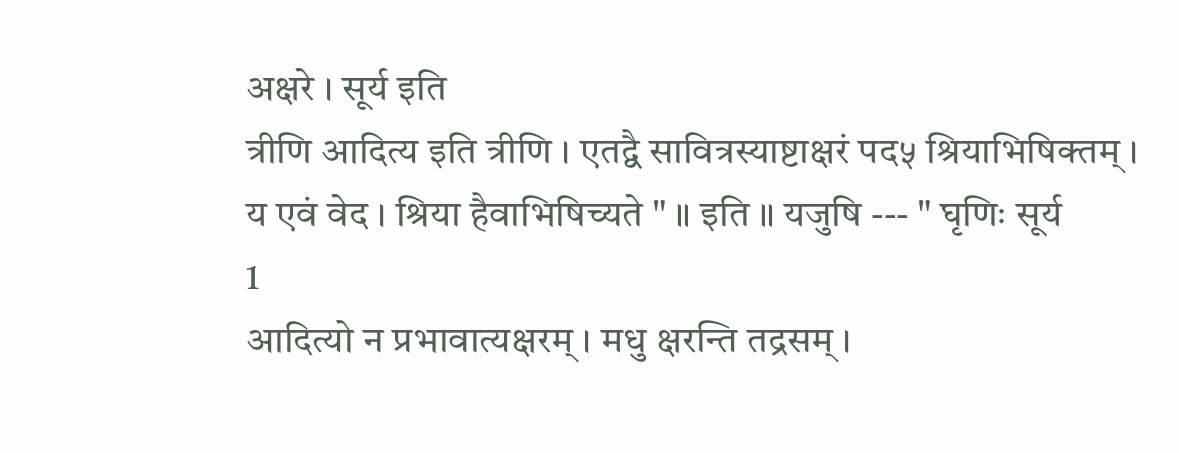अक्षरे । सूर्य इति
त्रीणि आदित्य इति त्रीणि । एतद्वै सावित्रस्याष्टाक्षरं पद५ श्रियाभिषिक्तम् ।
य एवं वेद । श्रिया हैवाभिषिच्यते " ॥ इति ॥ यजुषि --- " घृणिः सूर्य
1
आदित्यो न प्रभावात्यक्षरम् । मधु क्षरन्ति तद्रसम् ।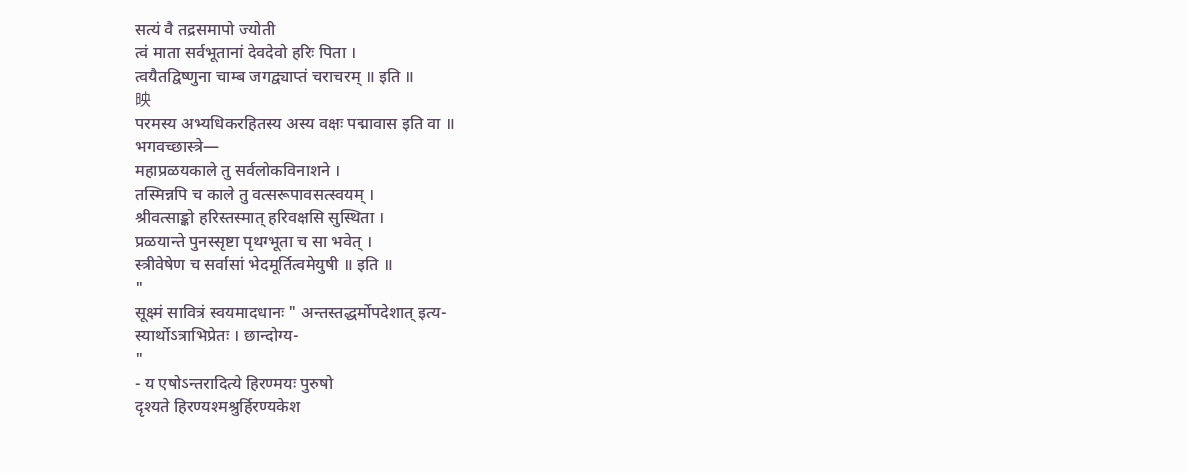सत्यं वै तद्रसमापो ज्योती
त्वं माता सर्वभूतानां देवदेवो हरिः पिता ।
त्वयैतद्विष्णुना चाम्ब जगद्व्याप्तं चराचरम् ॥ इति ॥
映
परमस्य अभ्यधिकरहितस्य अस्य वक्षः पद्मावास इति वा ॥
भगवच्छास्त्रे—
महाप्रळयकाले तु सर्वलोकविनाशने ।
तस्मिन्नपि च काले तु वत्सरूपावसत्स्वयम् ।
श्रीवत्साङ्को हरिस्तस्मात् हरिवक्षसि सुस्थिता ।
प्रळयान्ते पुनस्सृष्टा पृथग्भूता च सा भवेत् ।
स्त्रीवेषेण च सर्वासां भेदमूर्तित्वमेयुषी ॥ इति ॥
"
सूक्ष्मं सावित्रं स्वयमादधानः " अन्तस्तद्धर्मोपदेशात् इत्य-
स्यार्थोऽत्राभिप्रेतः । छान्दोग्य-
"
- य एषोऽन्तरादित्ये हिरण्मयः पुरुषो
दृश्यते हिरण्यश्मश्रुर्हिरण्यकेश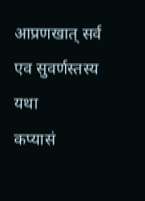आप्रणखात् सर्व एव सुवर्णस्तस्य यथा
कप्यासं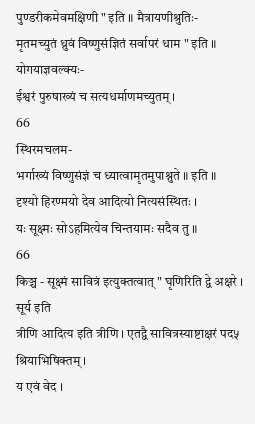पुण्डरीकमेवमक्षिणी " इति ॥ मैत्रायणीश्रुतिः-
मृतमच्युतं ध्रुवं विष्णुसंज्ञितं सर्वापरं धाम " इति ॥
योगयाज्ञवल्क्यः-
ईश्वरं पुरुषाख्यं च सत्यधर्माणमच्युतम् ।
66
स्थिरमचलम-
भर्गाख्यं विष्णुसंज्ञं च ध्यात्वामृतमुपाश्नुते ॥ इति ॥
दृश्यो हिरण्मयो देव आदित्यो नित्यसंस्थितः ।
यः सूक्ष्मः सोऽहमित्येव चिन्तयामः सदैव तु ॥
66
किञ्च - सूक्ष्मं सावित्रं इत्युक्तत्वात् " घृणिरिति द्वे अक्षरे । सूर्य इति
त्रीणि आदित्य इति त्रीणि । एतद्वै सावित्रस्याष्टाक्षरं पद५ श्रियाभिषिक्तम् ।
य एवं वेद ।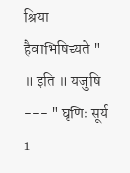श्रिया हैवाभिषिच्यते " ॥ इति ॥ यजुषि --- " घृणिः सूर्य
1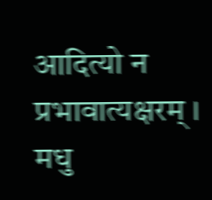आदित्यो न प्रभावात्यक्षरम् । मधु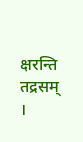क्षरन्ति तद्रसम् ।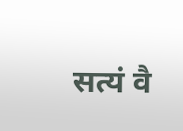सत्यं वै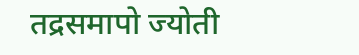तद्रसमापो ज्योती